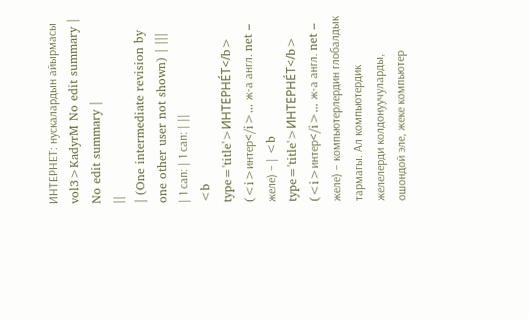ИНТЕРНЕТ: нускалардын айырмасы
vol3>KadyrM No edit summary |
No edit summary |
||
| (One intermediate revision by one other user not shown) | |||
| 1 сап: | 1 сап: | ||
<b type='title'>ИНТЕРНЕ́Т</b> (<i>интер</i>... ж-а англ. net – желе) – | <b type='title'>ИНТЕРНЕ́Т</b> (<i>интер</i>... ж-а англ. net – желе) – компьютерлердин глобалдык тармагы. Ал компьютердик желелерди колдонуучуларды, ошондой эле, жеке компьютер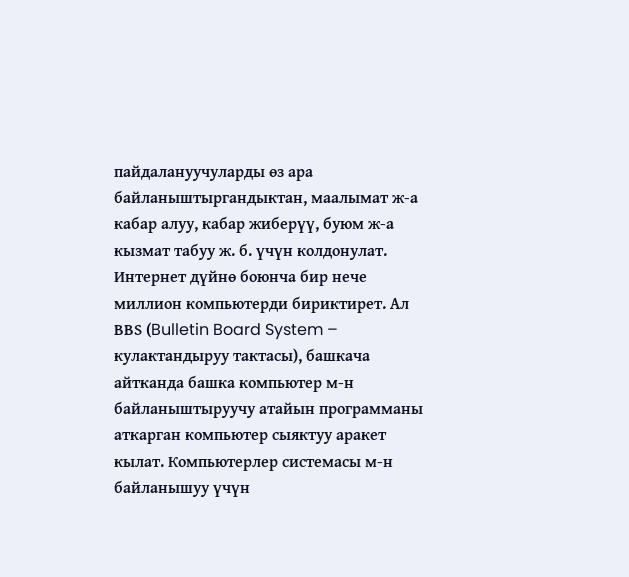пайдалануучуларды өз ара байланыштыргандыктан, маалымат ж-а кабар алуу, кабар жиберүү, буюм ж-а кызмат табуу ж. б. үчүн колдонулат. Интернет дүйнө боюнча бир нече миллион компьютерди бириктирет. Ал ВВS (Bulletin Board System – кулактандыруу тактасы), башкача айтканда башка компьютер м-н байланыштыруучу атайын программаны аткарган компьютер сыяктуу аракет кылат. Компьютерлер системасы м-н байланышуу үчүн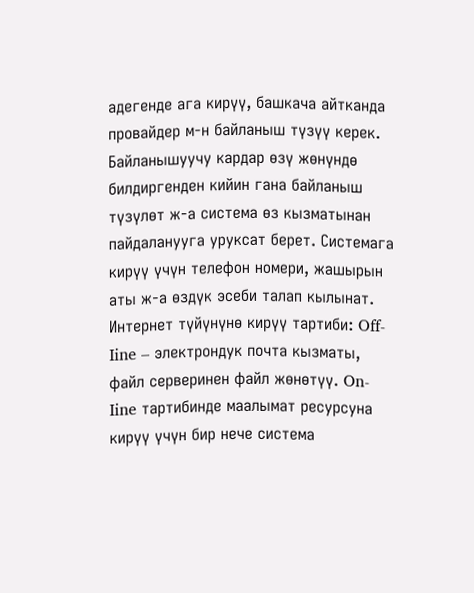адегенде ага кирүү, башкача айтканда провайдер м-н байланыш түзүү керек. Байланышуучу кардар өзү жөнүндө билдиргенден кийин гана байланыш түзүлөт ж-а система өз кызматынан пайдаланууга уруксат берет. Системага кирүү үчүн телефон номери, жашырын аты ж-а өздүк эсеби талап кылынат. Интернет түйүнүнө кирүү тартиби: Off-Iine – электрондук почта кызматы, файл серверинен файл жөнөтүү. On- Iine тартибинде маалымат ресурсуна кирүү үчүн бир нече система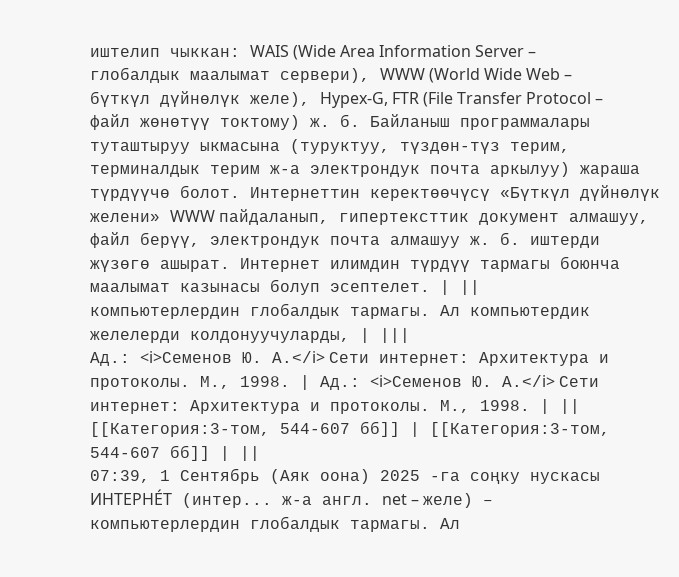иштелип чыккан: WAIS (Wide Area Information Server – глобалдык маалымат сервери), WWW (World Wide Web – бүткүл дүйнөлүк желе), Hypex-G, FTR (File Transfer Protocol – файл жөнөтүү токтому) ж. б. Байланыш программалары туташтыруу ыкмасына (туруктуу, түздөн-түз терим, терминалдык терим ж-а электрондук почта аркылуу) жараша түрдүүчө болот. Интернеттин керектөөчүсү «Бүткүл дүйнөлүк желени» WWW пайдаланып, гипертексттик документ алмашуу, файл берүү, электрондук почта алмашуу ж. б. иштерди жүзөгө ашырат. Интернет илимдин түрдүү тармагы боюнча маалымат казынасы болуп эсептелет. | ||
компьютерлердин глобалдык тармагы. Ал компьютердик желелерди колдонуучуларды, | |||
Ад.: <i>Семенов Ю. А.</i> Сети интернет: Архитектура и протоколы. М., 1998. | Ад.: <i>Семенов Ю. А.</i> Сети интернет: Архитектура и протоколы. М., 1998. | ||
[[Категория:3-том, 544-607 бб]] | [[Категория:3-том, 544-607 бб]] | ||
07:39, 1 Сентябрь (Аяк оона) 2025 -га соңку нускасы
ИНТЕРНЕ́Т (интер... ж-а англ. net – желе) – компьютерлердин глобалдык тармагы. Ал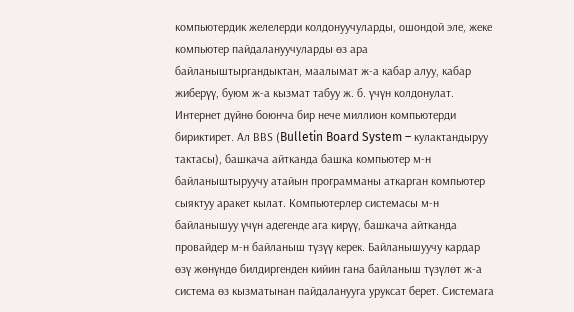компьютердик желелерди колдонуучуларды, ошондой эле, жеке компьютер пайдалануучуларды өз ара байланыштыргандыктан, маалымат ж-а кабар алуу, кабар жиберүү, буюм ж-а кызмат табуу ж. б. үчүн колдонулат. Интернет дүйнө боюнча бир нече миллион компьютерди бириктирет. Ал ВВS (Bulletin Board System – кулактандыруу тактасы), башкача айтканда башка компьютер м-н байланыштыруучу атайын программаны аткарган компьютер сыяктуу аракет кылат. Компьютерлер системасы м-н байланышуу үчүн адегенде ага кирүү, башкача айтканда провайдер м-н байланыш түзүү керек. Байланышуучу кардар өзү жөнүндө билдиргенден кийин гана байланыш түзүлөт ж-а система өз кызматынан пайдаланууга уруксат берет. Системага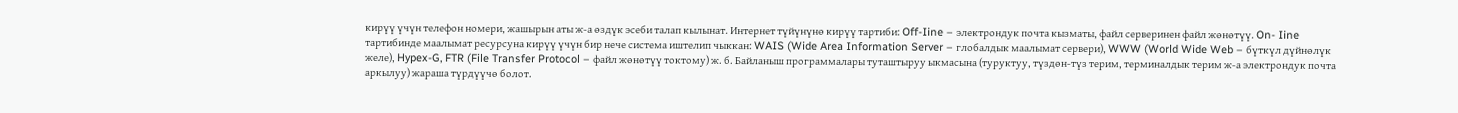кирүү үчүн телефон номери, жашырын аты ж-а өздүк эсеби талап кылынат. Интернет түйүнүнө кирүү тартиби: Off-Iine – электрондук почта кызматы, файл серверинен файл жөнөтүү. On- Iine тартибинде маалымат ресурсуна кирүү үчүн бир нече система иштелип чыккан: WAIS (Wide Area Information Server – глобалдык маалымат сервери), WWW (World Wide Web – бүткүл дүйнөлүк желе), Hypex-G, FTR (File Transfer Protocol – файл жөнөтүү токтому) ж. б. Байланыш программалары туташтыруу ыкмасына (туруктуу, түздөн-түз терим, терминалдык терим ж-а электрондук почта аркылуу) жараша түрдүүчө болот.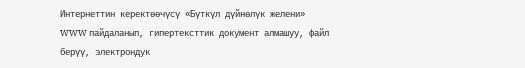Интернеттин керектөөчүсү «Бүткүл дүйнөлүк желени» WWW пайдаланып, гипертексттик документ алмашуу, файл берүү, электрондук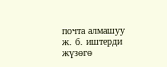почта алмашуу ж. б. иштерди жүзөгө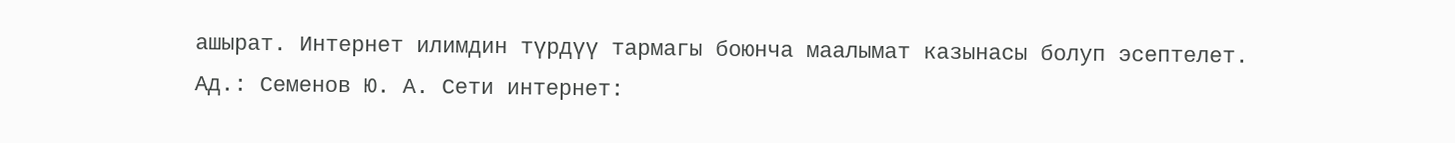ашырат. Интернет илимдин түрдүү тармагы боюнча маалымат казынасы болуп эсептелет.
Ад.: Семенов Ю. А. Сети интернет: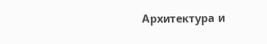Архитектура и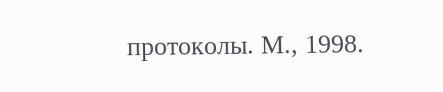протоколы. М., 1998.